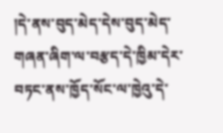།དེ་ནས་བུད་མེད་དེས་བུད་མེད་གཞན་ཞིག་ལ་བརྩད་དེ་ཁྱིམ་དེར་བཏང་ནས་ཁྱོད་སོང་ལ་ཁྱེའུ་དེ་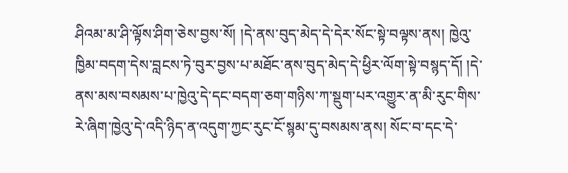ཤིའམ་མ་ཤི་ལྟོས་ཤིག་ཅེས་བྱས་སོ། །དེ་ནས་བུད་མེད་དེ་དེར་སོང་སྟེ་བལྟས་ནས། ཁྱེའུ་ཁྱིམ་བདག་དེས་བླངས་ཏེ་བུར་བྱས་པ་མཐོང་ནས་བུད་མེད་དེ་ཕྱིར་ལོག་སྟེ་བསྙད་དོ། །དེ་ནས་མས་བསམས་པ་ཁྱེའུ་དེ་དང་བདག་ཅག་གཉིས་ཀ་སྡུག་པར་འགྱུར་ན་མི་རུང་གིས་རེ་ཞིག་ཁྱེའུ་དེ་འདི་ཉིད་ན་འདུག་ཀྱང་རུང་ངོ་སྙམ་དུ་བསམས་ནས། སོང་བ་དང་དེ་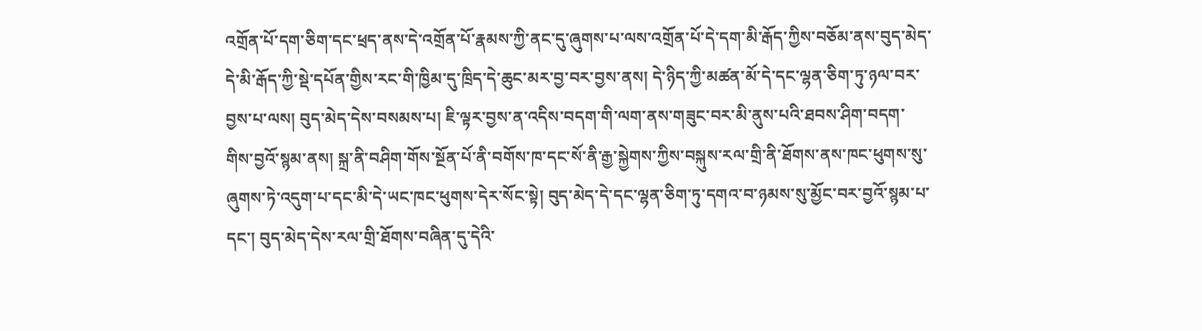འགྲོན་པོ་དག་ཅིག་དང་ཕྲད་ནས་དེ་འགྲོན་པོ་རྣམས་ཀྱི་ནང་དུ་ཞུགས་པ་ལས་འགྲོན་པོ་དེ་དག་མི་རྒོད་ཀྱིས་བཅོམ་ནས་བུད་མེད་དེ་མི་རྒོད་ཀྱི་སྡེ་དཔོན་གྱིས་རང་གི་ཁྱིམ་དུ་ཁྲིད་དེ་ཆུང་མར་བྱ་བར་བྱས་ནས། དེ་ཉིད་ཀྱི་མཚན་མོ་དེ་དང་ལྷན་ཅིག་ཏུ་ཉལ་བར་བྱས་པ་ལས། བུད་མེད་དེས་བསམས་པ། ཇི་ལྟར་བྱས་ན་འདིས་བདག་གི་ལག་ནས་གཟུང་བར་མི་ནུས་པའི་ཐབས་ཤིག་བདག་གིས་བྱའོ་སྙམ་ནས། སྐྲ་ནི་བཤིག་གོས་སྔོན་པོ་ནི་བགོས་ཁ་དང་སོ་ནི་རྒྱ་སྐྱེགས་ཀྱིས་བསྐུས་རལ་གྲི་ནི་ཐོགས་ནས་ཁང་ཕུགས་སུ་ཞུགས་ཏེ་འདུག་པ་དང་མི་དེ་ཡང་ཁང་ཕུགས་དེར་སོང་སྟེ། བུད་མེད་དེ་དང་ལྷན་ཅིག་ཏུ་དགའ་བ་ཉམས་སུ་མྱོང་བར་བྱའོ་སྙམ་པ་དང་། བུད་མེད་དེས་རལ་གྲི་ཐོགས་བཞིན་དུ་དེའི་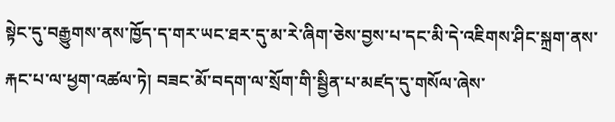སྟེང་དུ་བརྒྱུགས་ནས་ཁྱོད་ད་གར་ཡང་ཐར་དུ་མ་རེ་ཞིག་ཅེས་བྱས་པ་དང་མི་དེ་འཇིགས་ཤིང་སྐྲག་ནས་རྐང་པ་ལ་ཕྱག་འཚལ་ཏེ། བཟང་མོ་བདག་ལ་སྲོག་གི་སྦྱིན་པ་མཛད་དུ་གསོལ་ཞེས་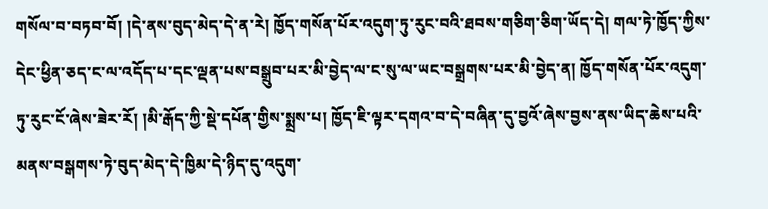གསོལ་བ་བཏབ་བོ། །དེ་ནས་བུད་མེད་དེ་ན་རེ། ཁྱོད་གསོན་པོར་འདུག་ཏུ་རུང་བའི་ཐབས་གཅིག་ཅིག་ཡོད་དེ། གལ་ཏེ་ཁྱོད་ཀྱིས་དེང་ཕྱིན་ཅད་ང་ལ་འདོད་པ་དང་ལྡན་པས་བསྒྲུབ་པར་མི་བྱེད་ལ་ང་སུ་ལ་ཡང་བསྒྲགས་པར་མི་བྱེད་ན། ཁྱོད་གསོན་པོར་འདུག་ཏུ་རུང་ངོ་ཞེས་ཟེར་རོ། །མི་རྒོད་ཀྱི་སྡེ་དཔོན་གྱིས་སྨྲས་པ། ཁྱོད་ཇི་ལྟར་དགའ་བ་དེ་བཞིན་དུ་བྱའོ་ཞེས་བྱས་ནས་ཡིད་ཆེས་པའི་མནས་བསྒགས་ཏེ་བུད་མེད་དེ་ཁྱིམ་དེ་ཉིད་དུ་འདུག་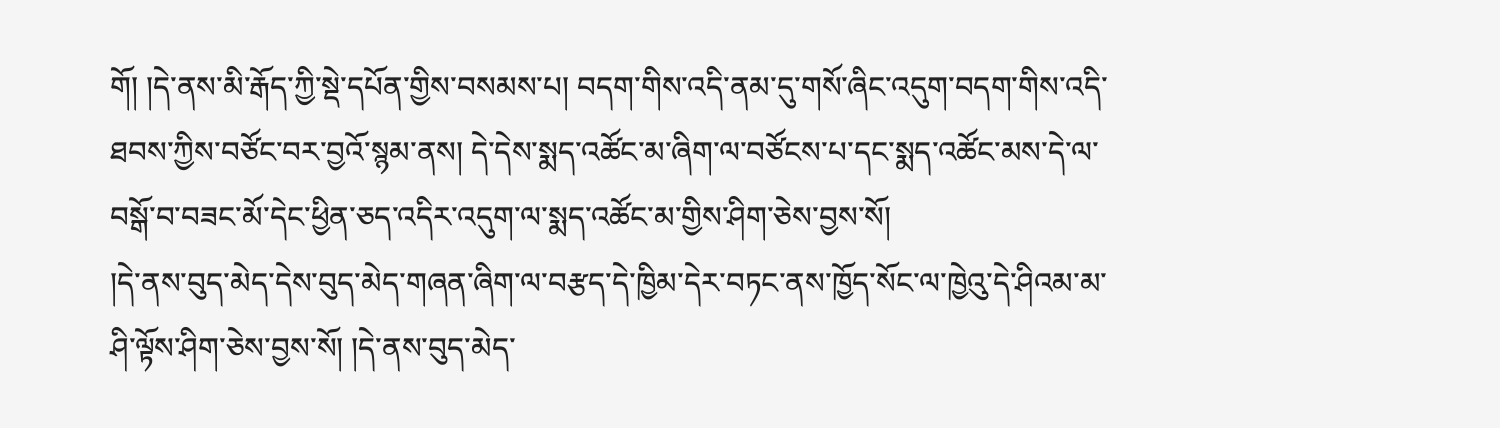གོ། །དེ་ནས་མི་རྒོད་ཀྱི་སྡེ་དཔོན་གྱིས་བསམས་པ། བདག་གིས་འདི་ནམ་དུ་གསོ་ཞིང་འདུག་བདག་གིས་འདི་ཐབས་ཀྱིས་བཙོང་བར་བྱའོ་སྙམ་ནས། དེ་དེས་སྨད་འཚོང་མ་ཞིག་ལ་བཙོངས་པ་དང་སྨད་འཚོང་མས་དེ་ལ་བསྒོ་བ་བཟང་མོ་དེང་ཕྱིན་ཅད་འདིར་འདུག་ལ་སྨད་འཚོང་མ་གྱིས་ཤིག་ཅེས་བྱས་སོ།
།དེ་ནས་བུད་མེད་དེས་བུད་མེད་གཞན་ཞིག་ལ་བརྩད་དེ་ཁྱིམ་དེར་བཏང་ནས་ཁྱོད་སོང་ལ་ཁྱེའུ་དེ་ཤིའམ་མ་ཤི་ལྟོས་ཤིག་ཅེས་བྱས་སོ། །དེ་ནས་བུད་མེད་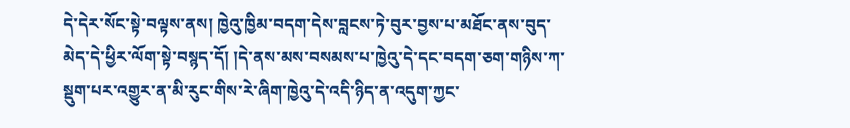དེ་དེར་སོང་སྟེ་བལྟས་ནས། ཁྱེའུ་ཁྱིམ་བདག་དེས་བླངས་ཏེ་བུར་བྱས་པ་མཐོང་ནས་བུད་མེད་དེ་ཕྱིར་ལོག་སྟེ་བསྙད་དོ། །དེ་ནས་མས་བསམས་པ་ཁྱེའུ་དེ་དང་བདག་ཅག་གཉིས་ཀ་སྡུག་པར་འགྱུར་ན་མི་རུང་གིས་རེ་ཞིག་ཁྱེའུ་དེ་འདི་ཉིད་ན་འདུག་ཀྱང་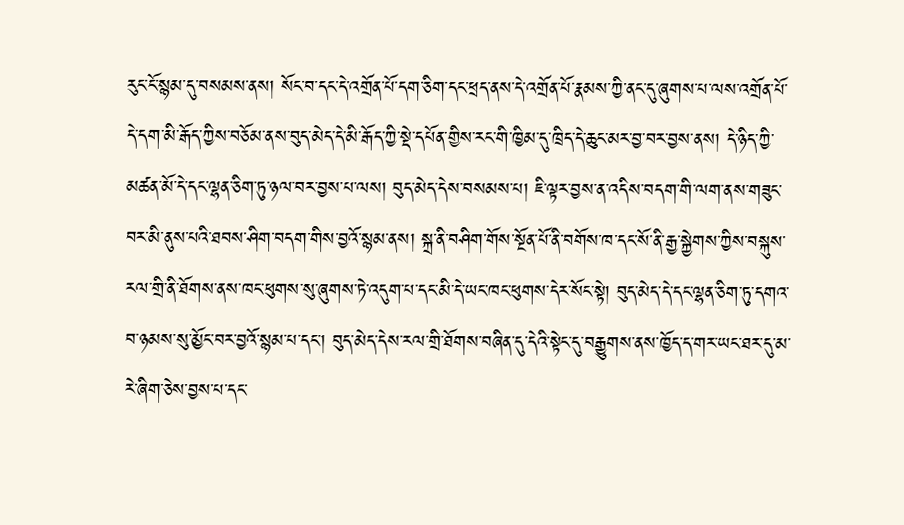རུང་ངོ་སྙམ་དུ་བསམས་ནས། སོང་བ་དང་དེ་འགྲོན་པོ་དག་ཅིག་དང་ཕྲད་ནས་དེ་འགྲོན་པོ་རྣམས་ཀྱི་ནང་དུ་ཞུགས་པ་ལས་འགྲོན་པོ་དེ་དག་མི་རྒོད་ཀྱིས་བཅོམ་ནས་བུད་མེད་དེ་མི་རྒོད་ཀྱི་སྡེ་དཔོན་གྱིས་རང་གི་ཁྱིམ་དུ་ཁྲིད་དེ་ཆུང་མར་བྱ་བར་བྱས་ནས། དེ་ཉིད་ཀྱི་མཚན་མོ་དེ་དང་ལྷན་ཅིག་ཏུ་ཉལ་བར་བྱས་པ་ལས། བུད་མེད་དེས་བསམས་པ། ཇི་ལྟར་བྱས་ན་འདིས་བདག་གི་ལག་ནས་གཟུང་བར་མི་ནུས་པའི་ཐབས་ཤིག་བདག་གིས་བྱའོ་སྙམ་ནས། སྐྲ་ནི་བཤིག་གོས་སྔོན་པོ་ནི་བགོས་ཁ་དང་སོ་ནི་རྒྱ་སྐྱེགས་ཀྱིས་བསྐུས་རལ་གྲི་ནི་ཐོགས་ནས་ཁང་ཕུགས་སུ་ཞུགས་ཏེ་འདུག་པ་དང་མི་དེ་ཡང་ཁང་ཕུགས་དེར་སོང་སྟེ། བུད་མེད་དེ་དང་ལྷན་ཅིག་ཏུ་དགའ་བ་ཉམས་སུ་མྱོང་བར་བྱའོ་སྙམ་པ་དང་། བུད་མེད་དེས་རལ་གྲི་ཐོགས་བཞིན་དུ་དེའི་སྟེང་དུ་བརྒྱུགས་ནས་ཁྱོད་ད་གར་ཡང་ཐར་དུ་མ་རེ་ཞིག་ཅེས་བྱས་པ་དང་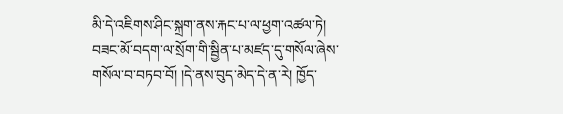མི་དེ་འཇིགས་ཤིང་སྐྲག་ནས་རྐང་པ་ལ་ཕྱག་འཚལ་ཏེ། བཟང་མོ་བདག་ལ་སྲོག་གི་སྦྱིན་པ་མཛད་དུ་གསོལ་ཞེས་གསོལ་བ་བཏབ་བོ། །དེ་ནས་བུད་མེད་དེ་ན་རེ། ཁྱོད་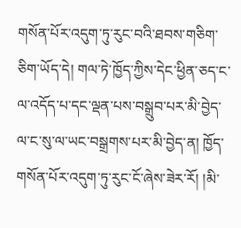གསོན་པོར་འདུག་ཏུ་རུང་བའི་ཐབས་གཅིག་ཅིག་ཡོད་དེ། གལ་ཏེ་ཁྱོད་ཀྱིས་དེང་ཕྱིན་ཅད་ང་ལ་འདོད་པ་དང་ལྡན་པས་བསྒྲུབ་པར་མི་བྱེད་ལ་ང་སུ་ལ་ཡང་བསྒྲགས་པར་མི་བྱེད་ན། ཁྱོད་གསོན་པོར་འདུག་ཏུ་རུང་ངོ་ཞེས་ཟེར་རོ། །མི་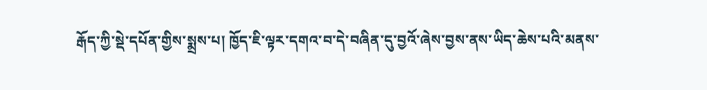རྒོད་ཀྱི་སྡེ་དཔོན་གྱིས་སྨྲས་པ། ཁྱོད་ཇི་ལྟར་དགའ་བ་དེ་བཞིན་དུ་བྱའོ་ཞེས་བྱས་ནས་ཡིད་ཆེས་པའི་མནས་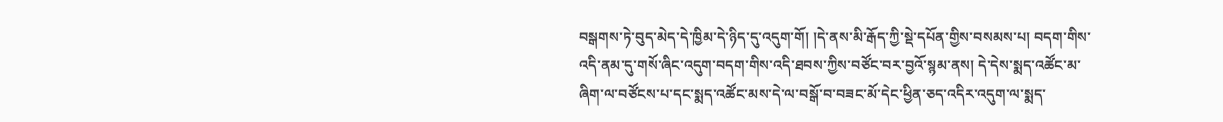བསྒགས་ཏེ་བུད་མེད་དེ་ཁྱིམ་དེ་ཉིད་དུ་འདུག་གོ། །དེ་ནས་མི་རྒོད་ཀྱི་སྡེ་དཔོན་གྱིས་བསམས་པ། བདག་གིས་འདི་ནམ་དུ་གསོ་ཞིང་འདུག་བདག་གིས་འདི་ཐབས་ཀྱིས་བཙོང་བར་བྱའོ་སྙམ་ནས། དེ་དེས་སྨད་འཚོང་མ་ཞིག་ལ་བཙོངས་པ་དང་སྨད་འཚོང་མས་དེ་ལ་བསྒོ་བ་བཟང་མོ་དེང་ཕྱིན་ཅད་འདིར་འདུག་ལ་སྨད་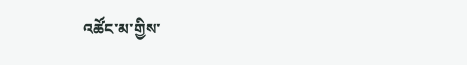འཚོང་མ་གྱིས་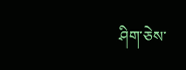ཤིག་ཅེས་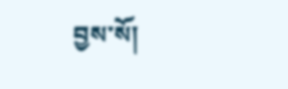བྱས་སོ།